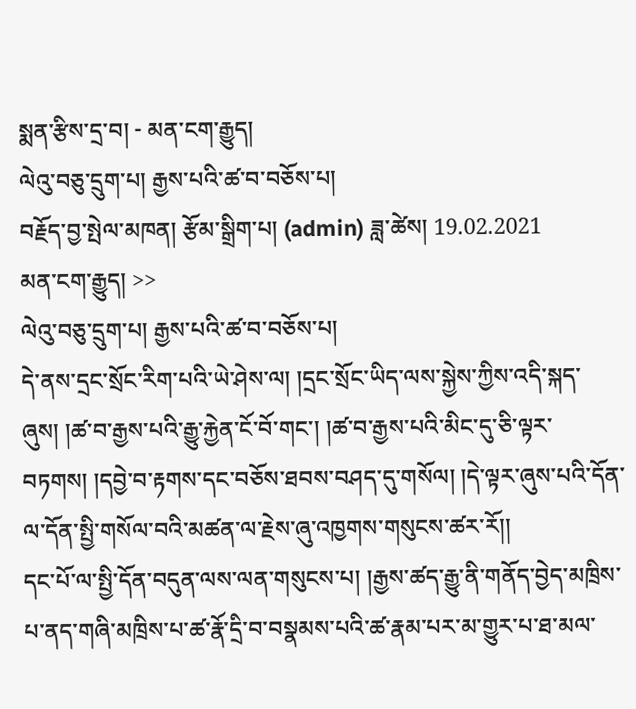སྨན་རྩིས་དྲ་བ། - མན་ངག་རྒྱུད།
ལེའུ་བཅུ་དྲུག་པ། རྒྱས་པའི་ཚ་བ་བཅོས་པ།
བརྗོད་བྱ་སྤེལ་མཁན། རྩོམ་སྒྲིག་པ། (admin) ཟླ་ཚེས། 19.02.2021
མན་ངག་རྒྱུད། >>
ལེའུ་བཅུ་དྲུག་པ། རྒྱས་པའི་ཚ་བ་བཅོས་པ།
དེ་ནས་དྲང་སྲོང་རིག་པའི་ཡེ་ཤེས་ལ། །དྲང་སྲོང་ཡིད་ལས་སྐྱེས་ཀྱིས་འདི་སྐད་ཞུས། །ཚ་བ་རྒྱས་པའི་རྒྱུ་རྐྱེན་ངོ་བོ་གང་། །ཚ་བ་རྒྱས་པའི་མིང་དུ་ཅི་ལྟར་བཏགས། །དབྱེ་བ་རྟགས་དང་བཅོས་ཐབས་བཤད་དུ་གསོལ། །དེ་ལྟར་ཞུས་པའི་དོན་ལ་དོན་སྤྱི་གསོལ་བའི་མཚན་ལ་རྗེས་ཞུ་འཁྱགས་གསུངས་ཚར་རོ།།
དང་པོ་ལ་སྤྱི་དོན་བདུན་ལས་ལན་གསུངས་པ། །རྒྱས་ཚད་རྒྱུ་ནི་གནོད་བྱེད་མཁྲིས་པ་ནད་གཞི་མཁྲིས་པ་ཚ་རྣོ་དྲི་བ་བསྣམས་པའི་ཚ་རྣམ་པར་མ་གྱུར་པ་ཐ་མལ་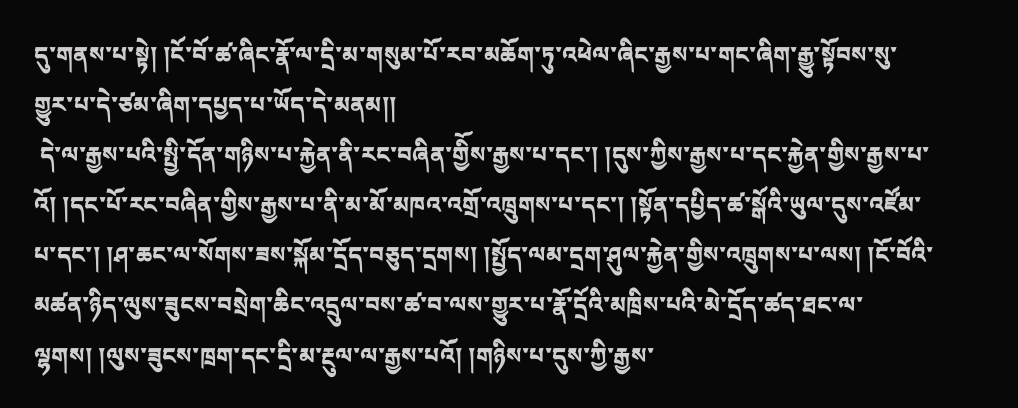དུ་གནས་པ་སྟེ། །ངོ་བོ་ཚ་ཞིང་རྣོ་ལ་དྲི་མ་གསུམ་པོ་རབ་མཆོག་ཏུ་འཕེལ་ཞིང་རྒྱས་པ་གང་ཞིག་རྒྱུ་སྟོབས་སུ་གྱུར་པ་དེ་ཙམ་ཞིག་དཔྱད་པ་ཡོད་དེ་མནམ།།
 དེ་ལ་རྒྱས་པའི་སྤྱི་དོན་གཉིས་པ་རྐྱེན་ནི་རང་བཞིན་གྱིོས་རྒྱས་པ་དང་། །དུས་ཀྱིས་རྒྱས་པ་དང་རྐྱེན་གྱིས་རྒྱས་པ་འོ། །དང་པོ་རང་བཞིན་གྱིས་རྒྱས་པ་ནི་མ་མོ་མཁའ་འགྲོ་འཁྲུགས་པ་དང་། །སྟོན་དཔྱིད་ཚ་སྒོའི་ཡུལ་དུས་འཛོམ་པ་དང་། །ཤ་ཆང་ལ་སོགས་ཟས་སྐོམ་དྲོད་བཅུད་དྲགས། །སྤྱོད་ལམ་དྲག་ཤུལ་རྐྱེན་གྱིས་འཁྲུགས་པ་ལས། །ངོ་བོའི་མཚན་ཉིད་ལུས་ཟུངས་བསྲེག་ཆིང་འདྲུལ་བས་ཚ་བ་ལས་གྱུར་པ་རྣོ་དྲོའི་མཁྲིས་པའི་མེ་དྲོད་ཚད་ཐང་ལ་ལྷགས། །ལུས་ཟུངས་ཁྲག་དང་དྲི་མ་རྔུལ་ལ་རྒྱས་པའོ། །གཉིས་པ་དུས་ཀྱི་རྒྱས་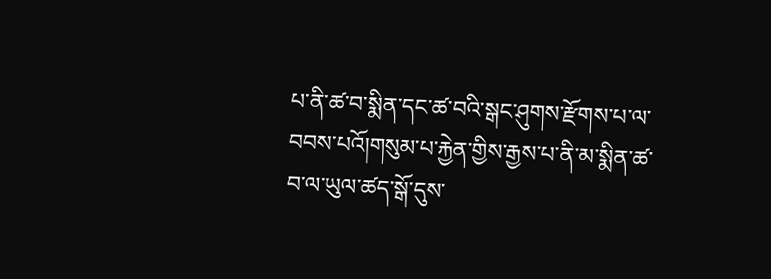པ་ནི་ཚ་བ་སྨིན་དང་ཚ་བའི་སྒང་ཤུགས་རྫོགས་པ་ལ་བབས་པའོ།གསུམ་པ་རྐྱེན་གྱིས་རྒྱས་པ་ནི་མ་སྨིན་ཚ་བ་ལ་ཡུལ་ཚད་སྒོ་དུས་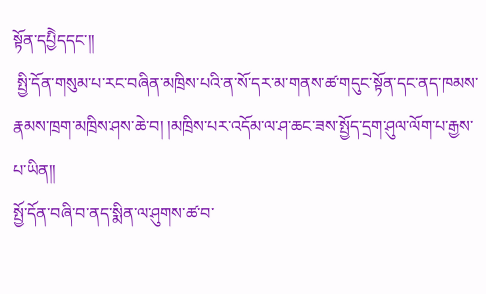སྟོན་དཔྱིེདདང་།།
 སྤྱི་དོན་གསུམ་པ་རང་བཞིན་མཁྲིས་པའི་ན་སོ་དར་མ་གནས་ཚ་གདུང་སྟོན་དང་ནད་ཁམས་རྣམས་ཁྲག་མཁྲིས་ཤས་ཆེ་བ། །མཁྲིས་པར་འདོམ་ལ་ཤ་ཆང་ཟས་སྤྱོད་དྲག་ཤུལ་ལོག་པ་རྒྱས་པ་ཡིན།།
སྤྱོ་དོན་བཞི་བ་ནད་སྨིན་ལ་ཤུགས་ཚ་བ་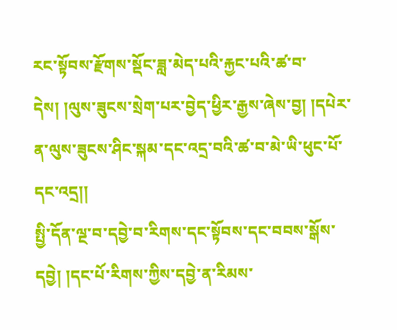རང་སྟོབས་རྫོགས་སྡོང་ཟླ་མེད་པའི་རྐྱང་པའི་ཚ་བ་དེས། །ལུས་ཟུངས་སྲེག་པར་བྱེད་ཕྱིར་རྒྱས་ཞེས་བྱ། །དཔེར་ན་ལུས་ཟུངས་ཤིང་སྐམ་དང་འདྲ་བའི་ཚ་བ་མེ་ཡི་ཕུང་པོ་དང་འདྲ།།
སྤྱི་དོན་ལྔ་བ་དབྱེ་བ་རིགས་དང་སྟོབས་དང་བབས་སྒོས་དབྱེ། །དང་པོ་རིགས་ཀྱིས་དབྱེ་ན་རིམས་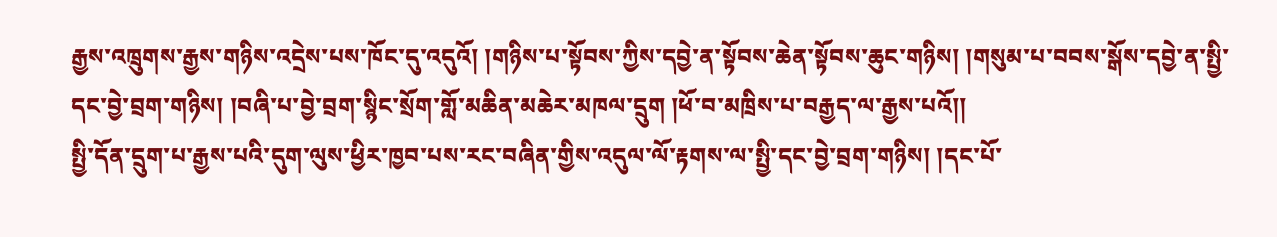རྒྱས་འཁྲུགས་རྒྱས་གཉིས་འདྲེས་པས་ཁོང་དུ་འདུའོ། །གཉིས་པ་སྟོབས་ཀྱིས་དབྱེ་ན་སྟོབས་ཆེན་སྟོབས་ཆུང་གཉིས། །གསུམ་པ་བབས་སྒོས་དབྱེ་ན་སྤྱི་དང་བྱེ་བྲག་གཉིས། །བཞི་པ་བྱེ་བྲག་སྙིང་སྲོག་གློ་མཆིན་མཆེར་མཁལ་དྲུག །ཕོ་བ་མཁྲིས་པ་བརྒྱད་ལ་རྒྱས་པའོ།།
སྤྱི་དོན་དྲུག་པ་རྒྱས་པའི་དུག་ལུས་ཕྱིར་ཁྱབ་པས་རང་བཞིན་གྱིས་འདུལ་ལོ་རྟགས་ལ་སྤྱི་དང་བྱེ་བྲག་གཉིས། །དང་པོ་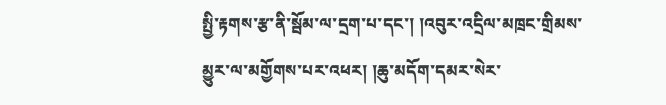སྤྱི་རྟགས་རྩ་ནི་སྦོམ་ལ་དྲག་པ་དང་། །འབུར་འདྲིལ་མཁྲང་གྲིམས་མྱུར་ལ་མགྱོགས་པར་འཕར། །ཆུ་མདོག་དམར་སེར་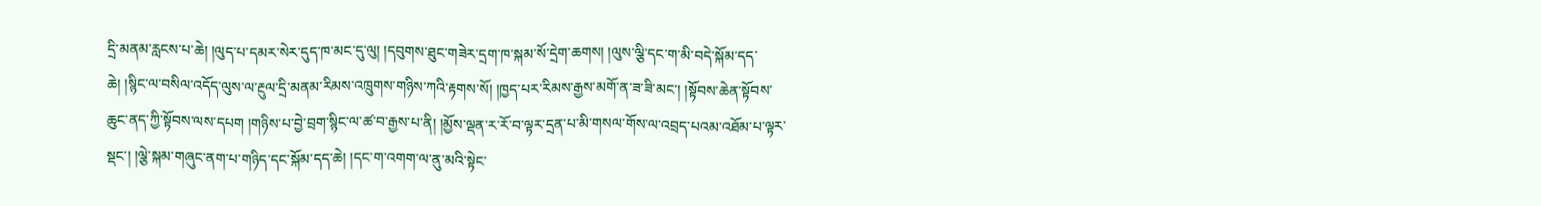དྲི་མནམ་རླངས་པ་ཆེ། །ལུད་པ་དམར་སེར་དུད་ཁ་མང་དུ་ལུ། །དབུགས་ཐུང་གཟེར་དྲག་ཁ་སྐམ་སོ་དྲེག་ཆགས། །ལུས་ལྕི་དང་ག་མི་བདེ་སྐོམ་དད་ཆེ། །སྙིང་ལ་བསིལ་འདོད་ལུས་ལ་རྔུལ་དྲི་མནམ་རིམས་འཁྲུགས་གཉིས་ཀའི་རྟགས་སོ། །ཁྱད་པར་རིམས་རྒྱས་མགོ་ན་ཟ་ཟི་མང་། །སྟོབས་ཆེན་སྟོབས་ཆུང་ནད་ཀྱི་སྟོབས་ལས་དཔག །གཉིས་པ་བྱེ་བྲག་སྙིང་ལ་ཚ་བ་རྒྱས་པ་ནི། །མྱོས་ལྡན་ར་རོ་བ་ལྟར་དྲན་པ་མི་གསལ་གོས་ལ་འབྲད་པའམ་འཐོམ་པ་ལྟར་སྡང་། །ལྕེ་སྐམ་གཞུང་ནག་པ་གཉིད་དང་སྐོམ་དད་ཆེ། །དང་ག་འགག་ལ་ནུ་མའི་སྟེང་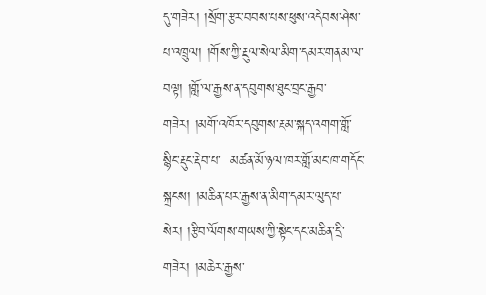དུ་གཟེར། །སྲོག་རྩར་བབས་པས་ཕུས་འདེབས་ཤེས་པ་འཁྲུལ། །གོས་ཀྱི་རྔུལ་སེལ་མིག་དམར་གནམ་ལ་བལྟ། །གློ་ལ་རྒྱས་ན་དབུགས་ཐུང་བྲང་རྒྱབ་གཟེར། །མགོ་འཁོར་དབུགས་རྔམ་སྐད་འགག་གློ་སྙིང་རྡུང་རྡེབ་པ་  མཚན་མོ་ཉལ་ཁར་གློ་མང་ཁ་གདོང་སྐྲངས། །མཆིན་པར་རྒྱས་ན་མིག་དམར་ལུད་པ་སེར། །རྩིབ་ལོགས་གཡས་ཀྱི་སྟེང་དང་མཆིན་དྲི་གཟེར། །མཆེར་རྒྱས་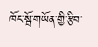ཁོང་སྦོ་གཡོན་གྱི་རྩིབ་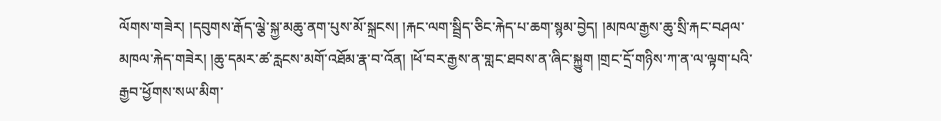ལོགས་གཟེར། །དབུགས་རྒོད་ལྕེ་སྐྱ་མཆུ་ནག་པུས་མོ་སྐྲངས། །རྐང་ལག་སྦྲིད་ཅིང་རྐེད་པ་ཆག་སྙམ་བྱེད། །མཁལ་རྒྱས་ཆུ་སྲི་རྐང་བཤལ་མཁལ་རྐེད་གཟེར། །ཆུ་དམར་ཚ་རླངས་མགོ་འཐོམ་རྣ་བ་འོན། །ཕོ་བར་རྒྱས་ན་གླང་ཐབས་ན་ཞིང་སྐྱུག །གྲང་དྲོ་གཉིས་ཀ་ན་ལ་ལྟག་པའི་རྒྱབ་ཕྱོགས་སཡ་མིག་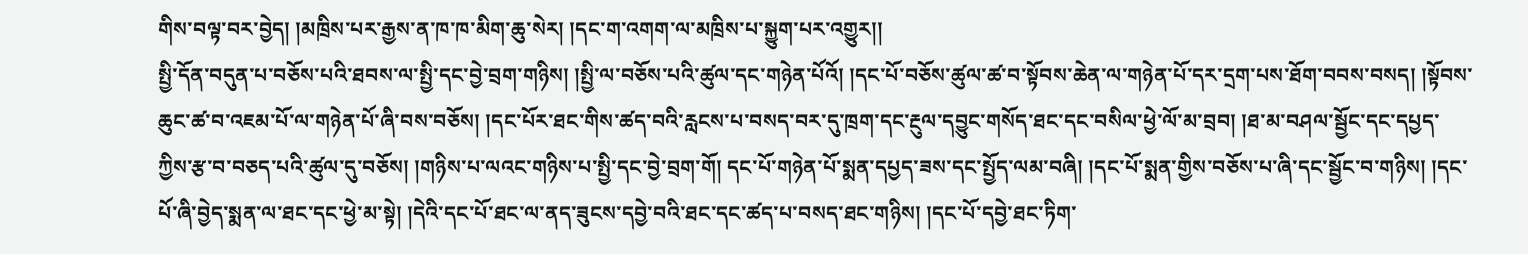གིས་བལྟ་བར་བྱེད། །མཁྲིས་པར་རྒྱས་ན་ཁ་ཁ་མིག་ཆུ་སེར། །དང་ག་འགག་ལ་མཁྲིས་པ་སྐྱུག་པར་འགྱུར།།
སྤྱི་དོན་བདུན་པ་བཅོས་པའི་ཐབས་ལ་སྤྱི་དང་བྱེ་བྲག་གཉིས། །སྤྱི་ལ་བཅོས་པའི་ཚུལ་དང་གཉེན་པོའོ། །དང་པོ་བཅོས་ཚུལ་ཚ་བ་སྟོབས་ཆེན་ལ་གཉེན་པོ་དར་དྲག་པས་ཐོག་བབས་བསད། །སྟོབས་ཆུང་ཚ་བ་འཇམ་པོ་ལ་གཉེན་པོ་ཞི་བས་བཅོས། །དང་པོར་ཐང་གིས་ཚད་བའི་རླངས་པ་བསད་བར་དུ་ཁྲག་དང་རྔུལ་དབྱུང་གསོད་ཐང་དང་བསིལ་ཕྱེ་ལོ་མ་བྲབ། །ཐ་མ་བཤལ་སྦྱོང་དང་དཔྱད་ཀྱིས་རྩ་བ་བཅད་པའི་ཚུལ་དུ་བཅོས། །གཉིས་པ་ལའང་གཉིས་པ་སྤྱི་དང་བྱེ་བྲག་གོ། དང་པོ་གཉེན་པོ་སྨན་དཔྱད་ཟས་དང་སྤྱོད་ལམ་བཞི། །དང་པོ་སྨན་གྱིས་བཅོས་པ་ཞི་དང་སྦྱོང་བ་གཉིས། །དང་པོ་ཞི་བྱེད་སྨན་ལ་ཐང་དང་ཕྱེ་མ་སྟེ། །དེའི་དང་པོ་ཐང་ལ་ནད་ཟུངས་དབྱེ་བའི་ཐང་དང་ཚད་པ་བསད་ཐང་གཉིས། །དང་པོ་དབྱེ་ཐང་ཏིག་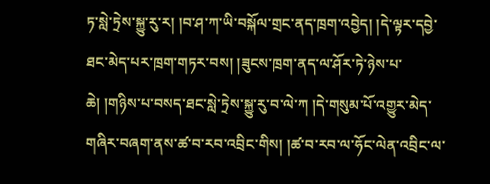ཏ་སླེ་ཏྲེས་སྐྱུ་རུ་ར། །བ་ཤ་ཀ་ཡི་བསྐོལ་གྲང་ནད་ཁྲག་འབྱེད། །དེ་ལྟར་དབྱེ་ཐང་མེད་པར་ཁྲག་གཏར་བས། །ཟུངས་ཁྲག་ནད་ལ་ཤོར་ཏེ་ཉེས་པ་ཆེ། །གཉིས་པ་བསད་ཐང་སླེ་ཏྲེས་སྐྱུ་རུ་བ་ལེ་ཀ །དེ་གསུམ་པོ་འགྱུར་མེད་གཞིར་བཞག་ནས་ཚ་བ་རབ་འབྲིང་གིས། །ཚ་བ་རབ་ལ་ཧོང་ལེན་འབྲིང་ལ་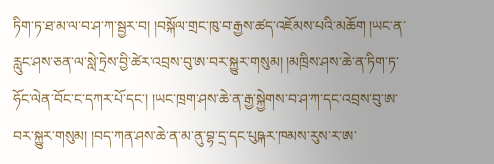ཏིག་ཏ་ཐ་མ་ལ་བ་ཤ་ཀ་སྦྱར་བ། །བསྐོལ་གྲང་ཁུ་བ་རྒྱས་ཚད་འཇོམས་པའི་མཆོག །ཡང་ན་རླུང་ཤས་ཅན་ལ་སླེ་ཏྲེས་བྱི་ཚེར་འབྲས་བུ་ཨ་བར་སྐྱུར་གསུམ། །མཁྲིས་ཤས་ཆེ་ན་ཏིག་ཏ་ཧོང་ལེན་བོང་ང་དཀར་པོ་དང་། །ཡང་ཁྲག་ཤས་ཆེ་ན་རྒྱ་སྐྱེགས་བ་ཤ་ཀ་དང་འབྲས་བུ་ཨ་བར་སྐྱུར་གསུམ། །བད་ཀན་ཤས་ཆེ་ན་མ་ནུ་བྷ་དྲ་དང་པུཥྐར་ཁམས་རུས་ར་ཨ་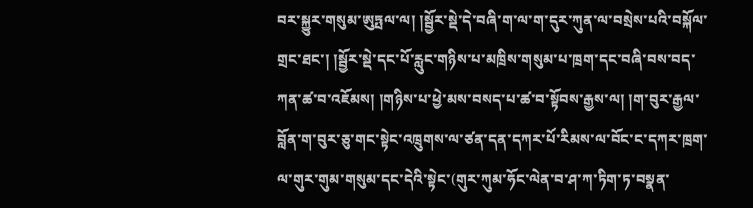བར་སྐྱུར་གསུམ་ཨུཏྤལ་ལ། །སྦྱོར་སྡེ་དེ་བཞི་ག་ལ་ག་དུར་ཀུན་ལ་བསྲེས་པའི་བསྐོལ་གྲང་ཐང་། །སྦྱོར་སྡེ་དང་པོ་རླུང་གཉིས་པ་མཁྲིས་གསུམ་པ་ཁྲག་དང་བཞི་བས་བད་ཀན་ཚ་བ་འཇོམས། །གཉིས་པ་ཕྱེ་མས་བསད་པ་ཚ་བ་སྟོབས་རྒྱས་ལ། །ག་བུར་རྒྱལ་བློན་ག་བུར་ཅུ་གང་སྟེང་འཁྲུགས་ལ་ཙན་དན་དཀར་པོ་རིམས་ལ་བོང་ང་དཀར་ཁྲག་ལ་གུར་གུམ་གསུམ་དང་དེའི་སྟེང་(གུར་ཀུམ་ཧོང་ལེན་བ་ཤ་ཀ་ཏིག་ཏ་བསྣན་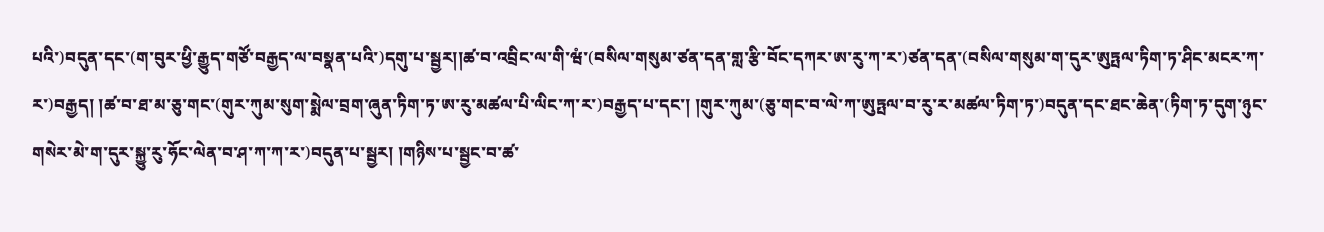པའི་)བདུན་དང་(ག་བུར་ཕྱི་རྒྱུད་གཙོ་བརྒྱད་ལ་བསྣན་པའི་)དགུ་པ་སྦྱར།།ཚ་བ་འབྲིང་ལ་གི་ཝཾ་(བསིལ་གསུམ་ཙན་དན་གླ་རྩི་བོང་དཀར་ཨ་རུ་ཀ་ར་)ཙན་དན་(བསིལ་གསུམ་ག་དུར་ཨུཏྤལ་ཏིག་ཏ་ཤིང་མངར་ཀ་ར་)བརྒྱད། །ཚ་བ་ཐ་མ་ཅུ་གང་(གུར་ཀུམ་སུག་སྨེལ་བྲག་ཞུན་ཏིག་ཏ་ཨ་རུ་མཚལ་པི་ལིང་ཀ་ར་)བརྒྱད་པ་དང་། །གུར་ཀུམ་(ཅུ་གང་བ་ལེ་ཀ་ཨུཏྤལ་བ་རུ་ར་མཚལ་ཏིག་ཏ་)བདུན་དང་ཐང་ཆེན་(ཏིག་ཏ་དུག་ཉུང་གསེར་མེ་ག་དུར་སྐྱུ་རུ་ཧོང་ལེན་བ་ཤ་ཀ་ཀ་ར་)བདུན་པ་སྦྱར། །གཉིས་པ་སྦྱང་བ་ཚ་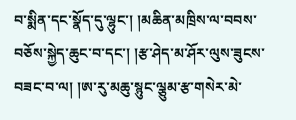བ་སྨིན་དང་སྣོད་དུ་ལྷུང་། །མཆིན་མཁྲིས་ལ་བབས་བཅོས་སྐྱེད་ཆུང་བ་དང་། །རྩ་ཤེད་མ་ཤོར་ལུས་ཟུངས་བཟང་བ་ལ། །ཨ་རུ་མཆུ་སྙུང་ལྕུམ་རྩ་གསེར་མེ་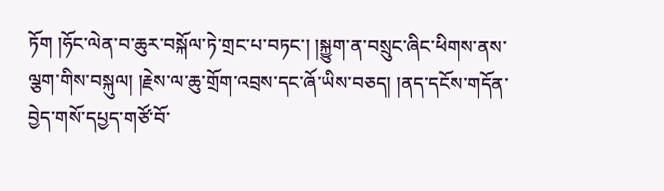ཏོག །ཧོང་ལེན་བ་ཆུར་བསྐོལ་ཏེ་གྲང་པ་བཏང་། །སྐྱུག་ན་བསྲུང་ཞིང་ཕིགས་ནས་ལྕག་གིས་བསྐུལ། །རྗེས་ལ་ཆུ་གྲོག་འབྲས་དང་ཞོ་ཡིས་བཅད། །ནད་དངོས་གདོན་བྱེད་གསོ་དཔྱད་གཙོ་བོ་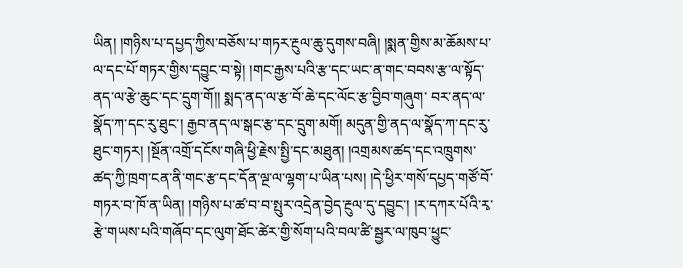ཡིན། །གཉིས་པ་དཔྱད་ཀྱིས་བཅོས་པ་གཏར་རྔུལ་ཆུ་དུགས་བཞི། །སྨན་གྱིས་མ་ཆོམས་པ་ལ་དང་པོ་གཏར་གྱིས་དབྱུང་བ་སྟེ། །གང་རྒྱས་པའི་རྩ་དང་ཡང་ན་གང་བབས་རྩ་ལ་སྟོད་ནད་ལ་རྩེ་ཆུང་དང་དྲུག་གོ།། སྨད་ནད་ལ་རྩ་བོ་ཆེ་དང་ལོང་རྩ་བྱིབ་གཞུག་ བར་ནད་ལ་སྣོད་ཀ་དང་རུ་ཐུང་། རྒྱབ་ནད་ལ་སྒང་རྩ་དང་དྲུག་མགོ། མདུན་གྱི་ནད་ལ་སྣོད་ཀ་དང་རུ་ཐུང་གཏར། །སྔོན་འགྲོ་དངོས་གཞི་ཕྱི་རྗེས་སྤྱི་དང་མཐུན། །འགྲམས་ཚད་དང་འཁྲུགས་ཚད་ཀྱི་ཁྲག་ངན་ནི་གང་རྩ་དང་དོན་ལྔ་ལ་ལྷག་པ་ཡིན་པས། །དེ་ཕྱིར་གསོ་དཔྱད་གཙོ་བོ་གཏར་བ་ཁོ་ན་ཡིན། །གཉིས་པ་ཚ་བ་བ་སྤུར་འདྲེན་བྱེད་རྔུལ་དུ་དབྱུང་། །ར་དཀར་པོའི་རྭ་རྩེ་གཡས་པའི་གཞོབ་དང་ལུག་ཐོང་ཚེར་གྱི་སོག་པའི་བལ་ཚི་སྦྱར་ལ་ཁུབ་ཕྱུང་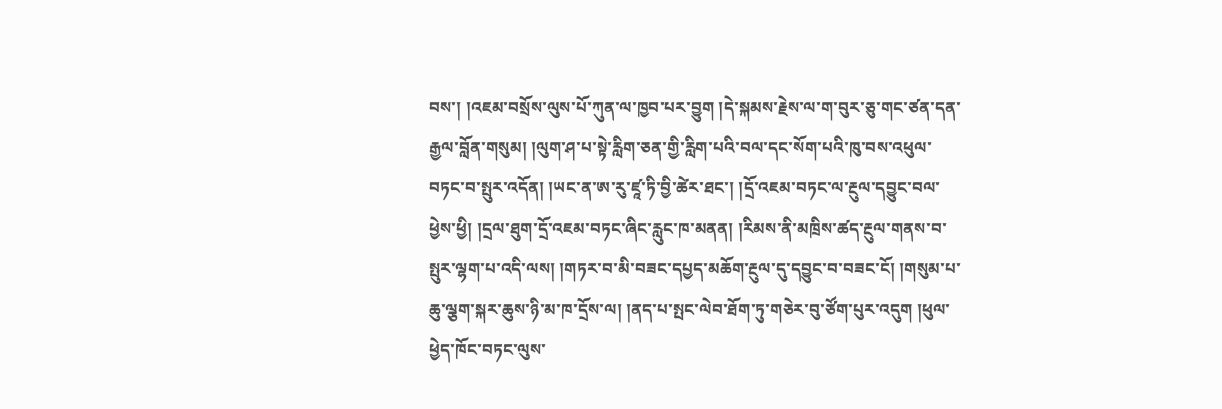བས་། །འཇམ་བསྲོས་ལུས་པོ་ཀུན་ལ་ཁྱབ་པར་བྱུག །དེ་སྐམས་རྗེས་ལ་ག་བུར་ཅུ་གང་ཙན་དན་རྒྱལ་བློན་གསུམ། །ལུག་ཤ་པ་སྟེ་རླིག་ཅན་གྱི་རླིག་པའི་བལ་དང་སོག་པའི་ཁུ་བས་འཕུལ་བཏང་བ་སྤུར་འདོན། །ཡང་ན་ཨ་རུ་ཛཱ་ཏི་བྱི་ཚེར་ཐང་། །དྲོ་འཇམ་བཏང་ལ་རྔུལ་དབྱུང་བལ་ཕྱེས་ཕྱི། །དྲལ་ཐུག་དྲོ་འཇམ་བཏང་ཞིང་རླུང་ཁ་མནན། །རིམས་ནི་མཁྲིས་ཚད་རྔུལ་གནས་བ་སྤུར་ལྷག་པ་འདི་ལས། །གཏར་བ་མི་བཟང་དཔྱད་མཆོག་རྔུལ་དུ་དབྱུང་བ་བཟང་ངོ། །གསུམ་པ་ཆུ་ལྕག་སྐར་ཆུས་ཉི་མ་ཁ་དྲོས་ལ། །ནད་པ་སྤང་ལེབ་ཐོག་ཏུ་གཅེར་བུ་ཙོག་པུར་འདུག །ཕུལ་ཕྱེད་ཁོང་བཏང་ལུས་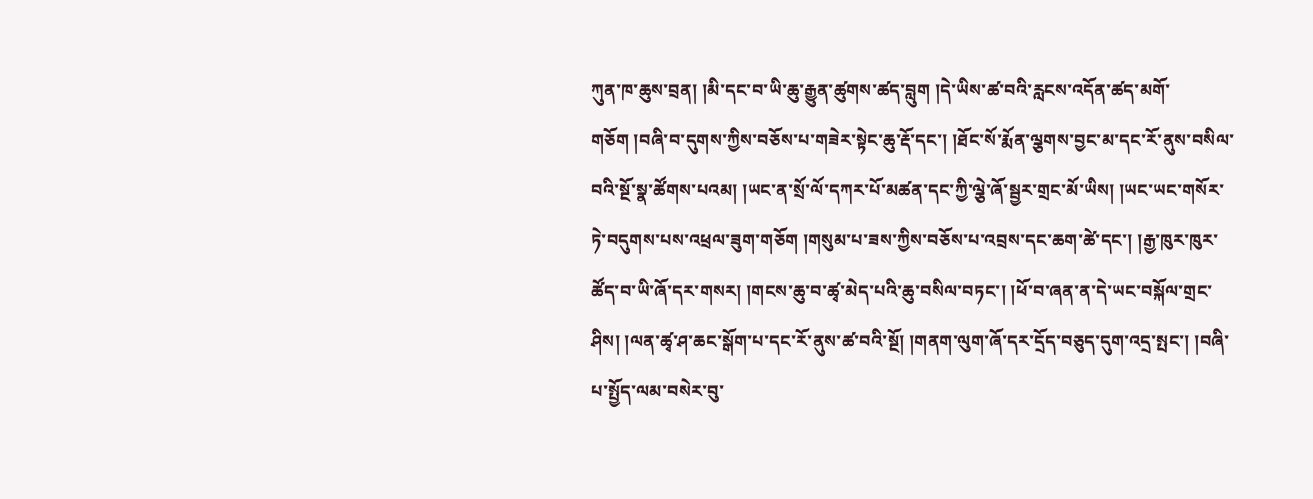ཀུན་ཁ་ཆུས་བྲན། །མི་དང་བ་ཡི་ཆུ་རྒྱུན་ཚུགས་ཚད་བླུག །དེ་ཡིས་ཚ་བའི་རླངས་འདོན་ཚད་མགོ་གཅོག །བཞི་བ་དུགས་ཀྱིས་བཅོས་པ་གཟེར་སྟེང་ཆུ་རྡོ་དང་། །ཐོང་སོ་རྨོན་ལྕགས་བྱང་མ་དང་རོ་ནུས་བསིལ་བའི་སྔོ་སྣ་ཚོགས་པའམ། །ཡང་ན་སྲོ་ལོ་དཀར་པོ་མཚན་དང་ཀྱི་ལྕེ་ཞོ་སྦྱར་གྲང་མོ་ཡིས། །ཡང་ཡང་གསོར་ཏེ་བདུགས་པས་འཕྲལ་ཟུག་གཅོག །གསུམ་པ་ཟས་ཀྱིས་བཅོས་པ་འབྲས་དང་ཆག་ཚེ་དང་། །རྒྱ་ཁུར་ཁུར་ཚོད་བ་ཡི་ཞོ་དར་གསར། །གངས་ཆུ་བ་ཚྭ་མེད་པའི་ཆུ་བསིལ་བཏང་། །ཕོ་བ་ཞན་ན་དེ་ཡང་བསྐོལ་གྲང་ཤིས། །ལན་ཚྭ་ཤ་ཆང་སྒོག་པ་དང་རོ་ནུས་ཚ་བའི་སྔོ། །གནག་ལུག་ཞོ་དར་དྲོད་བཅུད་དུག་འདྲ་སྤང་། །བཞི་པ་སྤྱོད་ལམ་བསེར་བུ་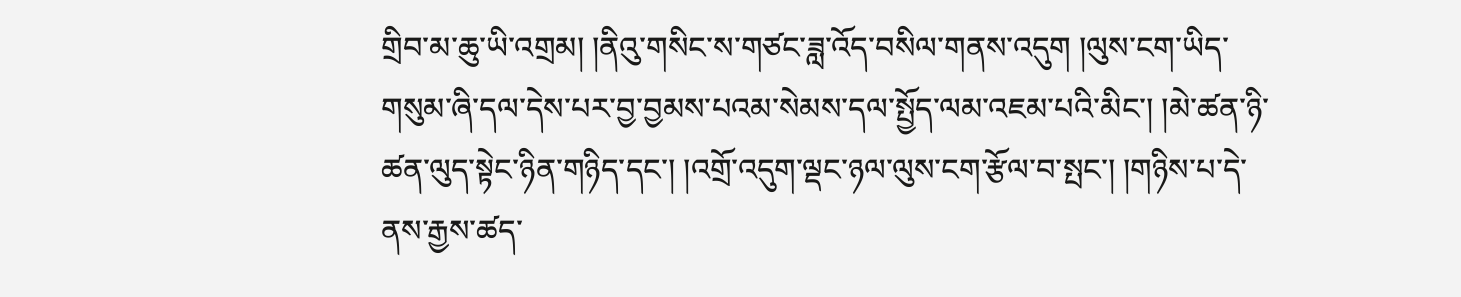གྲིབ་མ་ཆུ་ཡི་འགྲམ། །ནིའུ་གསིང་ས་གཙང་ཟླ་འོད་བསིལ་གནས་འདུག །ལུས་ངག་ཡིད་གསུམ་ཞི་དལ་དེས་པར་བྱ་བྱམས་པའམ་སེམས་དལ་སྤྱོད་ལམ་འཇམ་པའི་མིང་། །མེ་ཚན་ཉི་ཚན་ལུད་སྟེང་ཉིན་གཉིད་དང་། །འགྲོ་འདུག་ལྡང་ཉལ་ལུས་ངག་རྩོལ་བ་སྤང་། །གཉིས་པ་དེ་ནས་རྒྱས་ཚད་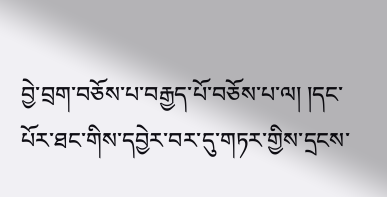བྱེ་བྲག་བཅོས་པ་བརྒྱད་པོ་བཅོས་པ་ལ། །དང་པོར་ཐང་གིས་དབྱེར་བར་དུ་གཏར་གྱིས་དྲངས་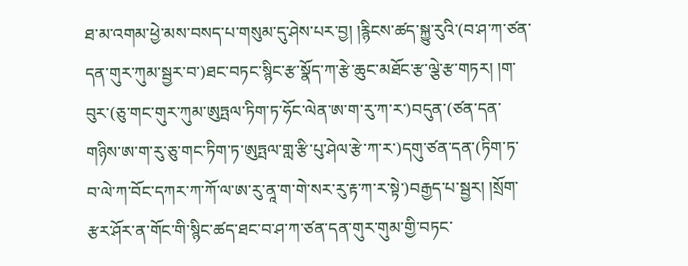ཐ་མ་འགམ་ཕྱེ་མས་བསད་པ་གསུམ་དུ་ཤེས་པར་བྱ། །རྙིངས་ཚད་སྐྱུ་རུའི་(བ་ཤ་ཀ་ཙན་དན་གུར་ཀུམ་སྦྱར་བ་)ཐང་བཏང་སྙིང་རྩ་སྣོད་ཀ་རྩེ་ཆུང་མཐོང་རྩ་ལྕེ་རྩ་གཏར། །ག་བུར་(ཅུ་གང་གུར་ཀུམ་ཨུཏྤལ་ཏིག་ཏ་ཧོང་ལེན་ཨ་ག་རུ་ཀ་ར་)བདུན་(ཙན་དན་གཉིས་ཨ་ག་རུ་ཅུ་གང་ཏིག་ཏ་ཨུཏྤལ་གླ་རྩི་པུ་ཤེལ་རྩེ་ཀ་ར་)དགུ་ཙན་དན་(ཏིག་ཏ་བ་ལེ་ཀ་བོང་དཀར་ཀ་ཀོ་ལ་ཨ་རུ་ནཱ་ག་གེ་སར་རུ་རྟ་ཀ་ར་སྟེ་)བརྒྱད་པ་སྦྱར། །སྲོག་རྩར་ཤོར་ན་གོང་གི་སྙིང་ཚད་ཐང་བ་ཤ་ཀ་ཙན་དན་གུར་གུམ་གྱི་བཏང་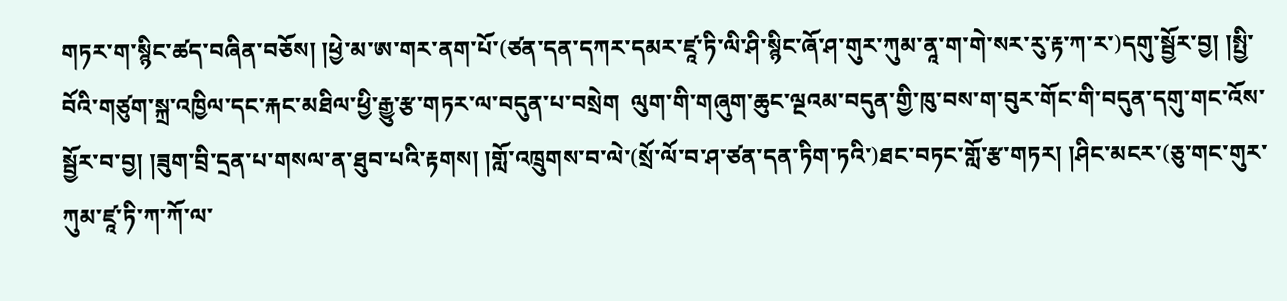གཏར་ག་སྙིང་ཚད་བཞིན་བཅོས། །ཕྱེ་མ་ཨ་གར་ནག་པོ་(ཙན་དན་དཀར་དམར་ཛཱ་ཏི་ལི་ཤི་སྙིང་ཞོ་ཤ་གུར་ཀུམ་ནཱ་ག་གེ་སར་རུ་རྟ་ཀ་ར་)དགུ་སྦྱོར་བྱ། །སྤྱི་བོའི་གཙུག་སྐྲ་འཁྱིལ་དང་རྐང་མཐིལ་ཕྱི་རྒྱུ་རྩ་གཏར་ལ་བདུན་པ་བསྲེག  ལུག་གི་གཞུག་ཆུང་ལྔའམ་བདུན་གྱི་ཁུ་བས་ག་བུར་གོང་གི་བདུན་དགུ་གང་འོས་སྦྱོར་བ་བྱ། །ཟུག་བྲི་དྲན་པ་གསལ་ན་ཐུབ་པའི་རྟགས། །གློ་འཁྲུགས་བ་ལེ་(སྲོ་ལོ་བ་ཤ་ཙན་དན་ཏིག་ཏའི་)ཐང་བཏང་གློ་རྩ་གཏར། །ཤིང་མངར་(ཅུ་གང་གུར་ཀུམ་ཛཱ་ཏི་ཀ་ཀོ་ལ་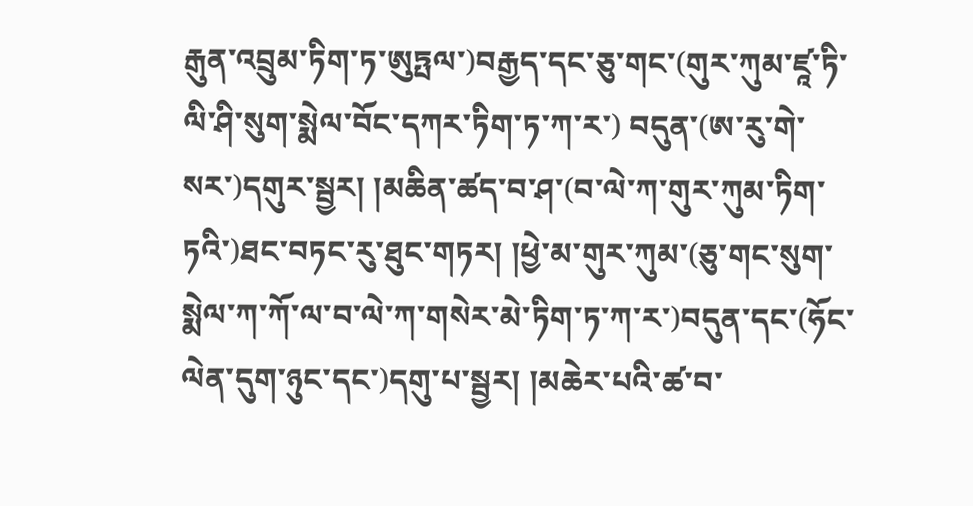རྒུན་འབྲུམ་ཏིག་ཏ་ཨུཏྤལ་)བརྒྱད་དང་ཅུ་གང་(གུར་ཀུམ་ཛཱ་ཏི་ལི་ཤི་སུག་སྨེལ་བོང་དཀར་ཏིག་ཏ་ཀ་ར་) བདུན་(ཨ་རུ་གེ་སར་)དགུར་སྦྱར། །མཆིན་ཚད་བ་ཤ་(བ་ལེ་ཀ་གུར་ཀུམ་ཏིག་ཏའི་)ཐང་བཏང་རུ་ཐུང་གཏར། །ཕྱེ་མ་གུར་ཀུམ་(ཅུ་གང་སུག་སྨེལ་ཀ་ཀོ་ལ་བ་ལེ་ཀ་གསེར་མེ་ཏིག་ཏ་ཀ་ར་)བདུན་དང་(ཧོང་ལེན་དུག་ཉུང་དང་)དགུ་པ་སྦྱར། །མཆེར་པའི་ཚ་བ་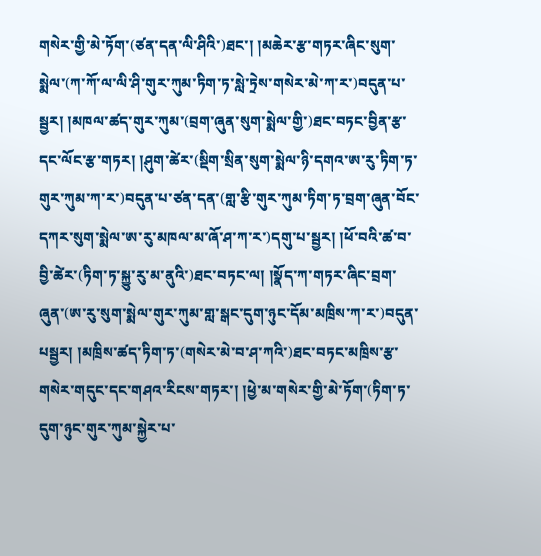གསེར་གྱི་མེ་ཏོག་(ཙན་དན་ལི་ཤིའི་)ཐང་། །མཆེར་རྩ་གཏར་ཞིང་སུག་སྨེལ་(ཀ་ཀོ་ལ་ལི་ཤི་གུར་ཀུམ་ཏིག་ཏ་སླེ་ཏྲེས་གསེར་མེ་ཀ་ར་)བདུན་པ་སྦྱར། །མཁལ་ཚད་གུར་ཀུམ་(བྲག་ཞུན་སུག་སྨེལ་གྱི་)ཐང་བཏང་བྱིན་རྩ་དང་ལོང་རྩ་གཏར། །ཤུག་ཚེར་(སྡིག་སྲིན་སུག་སྨེལ་ཉི་དགའ་ཨ་རུ་ཏིག་ཏ་གུར་ཀུམ་ཀ་ར་)བདུན་པ་ཙན་དན་(གླ་རྩི་གུར་ཀུམ་ཏིག་ཏ་བྲག་ཞུན་བོང་དཀར་སུག་སྨེལ་ཨ་རུ་མཁལ་མ་ཞོ་ཤ་ཀ་ར་)དགུ་པ་སྦྱར། །ཕོ་བའི་ཚ་བ་བྱི་ཚེར་(ཏིག་ཏ་སྐྱུ་རུ་མ་ནུའི་)ཐང་བཏང་ལ། །སྣོད་ཀ་གཏར་ཞིང་བྲག་ཞུན་(ཨ་རུ་སུག་སྨེལ་གུར་ཀུམ་གླ་སྒང་དུག་ཉུང་དོམ་མཁྲིས་ཀ་ར་)བདུན་པསྦྱར། །མཁྲིས་ཚད་ཏིག་ཏ་(གསེར་མེ་བ་ཤ་ཀའི་)ཐང་བཏང་མཁྲིས་རྩ་གསེར་གདུང་དང་གཤའ་རིངས་གཏར་། །ཕྱེ་མ་གསེར་གྱི་མེ་ཏོག་(ཏིག་ཏ་དུག་ཉུང་གུར་ཀུམ་སྐྱེར་པ་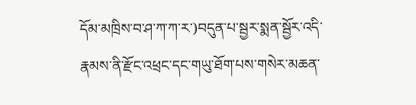དོམ་མཁྲིས་བ་ཤ་ཀ་ཀ་ར་)བདུན་པ་སྦྱར་སྨན་སྦྱོར་འདི་རྣམས་ནི་རྫོང་འཕྲང་དང་གཡུ་ཐོག་པས་གསེར་མཆན་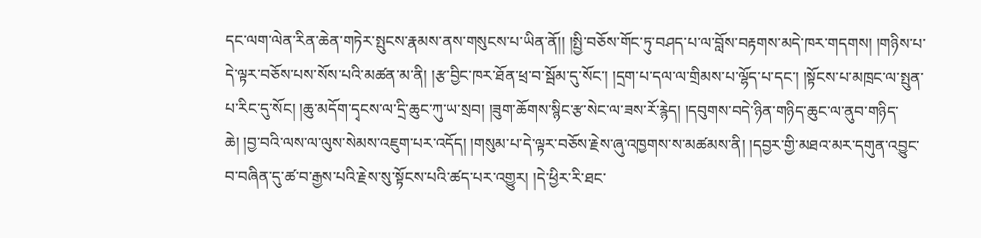དང་ལག་ལེན་རིན་ཆེན་གཏེར་སྤུངས་རྣམས་ནས་གསུངས་པ་ཡིན་ནོ།། །སྤྱི་བཅོས་གོང་ཏུ་བཤད་པ་ལ་བློས་བརྟགས་མདེ་ཁར་གདགས། །གཉིས་པ་དེ་ལྟར་བཅོས་པས་སོས་པའི་མཚན་མ་ནི། །རྩ་བྱིང་ཁར་ཐོན་ཕྲ་བ་སྦོམ་དུ་སོང་། །དྲག་པ་དལ་ལ་གྲིམས་པ་ལྷོད་པ་དང་། །སྟོངས་པ་མཁྲང་ལ་སྤུན་པ་རིང་དུ་སོང། །ཆུ་མདོག་དྭངས་ལ་དྲི་ཆུང་ཀུ་ཡ་སྲབ། །ཟུག་ཆོགས་སྙིང་རྩ་སེང་ལ་ཟས་རོ་རྙེད། །དབུགས་བདེ་ཉིན་གཉིད་ཆུང་ལ་ནུབ་གཉིད་ཆེ། །བྱ་བའི་ལས་ལ་ལུས་སེམས་འཇུག་པར་འདོད། །གསུམ་པ་དེ་ལྟར་བཅོས་རྗེས་ཞུ་འཁྱགས་ས་མཚམས་ནི། །དབྱར་གྱི་མཐའ་མར་དགུན་འབྱུང་བ་བཞིན་དུ་ཚ་བ་རྒྱས་པའི་རྗེས་སུ་སྟོངས་པའི་ཚད་པར་འགྱུར། །དེ་ཕྱིར་རི་ཐང་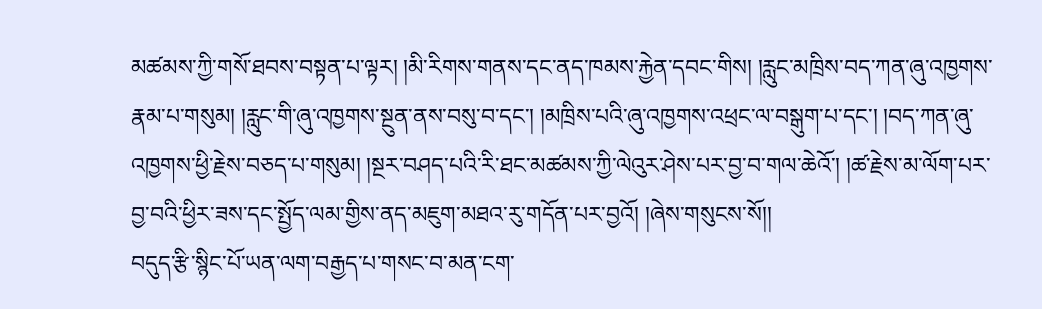མཚམས་ཀྱི་གསོ་ཐབས་བསྟན་པ་ལྟར། །མི་རིགས་གནས་དང་ནད་ཁམས་རྐྱེན་དབང་གིས། །རླུང་མཁྲིས་བད་ཀན་ཞུ་འཁྱགས་རྣམ་པ་གསུམ། །རླུང་གི་ཞུ་འཁྱགས་སྔུན་ནས་བསུ་བ་དང་། །མཁྲིས་པའི་ཞུ་འཁྱགས་འཕྲང་ལ་བསྒུག་པ་དང་། །བད་ཀན་ཞུ་འཁྱགས་ཕྱི་རྗེས་བཅད་པ་གསུམ། །སྔར་བཤད་པའི་རི་ཐང་མཚམས་ཀྱི་ལེའུར་ཤེས་པར་བྱ་བ་གལ་ཆེའོ་། །ཚ་རྗེས་མ་ལོག་པར་བྱ་བའི་ཕྱིར་ཟས་དང་སྤྱོད་ལམ་གྱིས་ནད་མཇུག་མཐའ་རུ་གདོན་པར་བྱའོ། །ཞེས་གསུངས་སོ།།
བདུད་རྩི་སྙིང་པོ་ཡན་ལག་བརྒྱད་པ་གསང་བ་མན་ངག་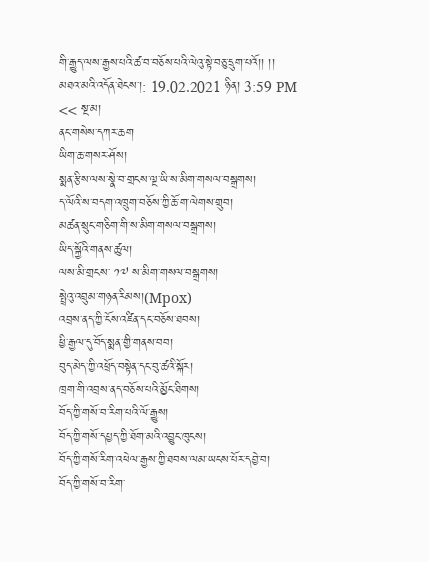གི་རྒྱུད་ལས་རྒྱས་པའི་ཚ་བ་བཅོས་པའི་ལེའུ་སྟེ་བཅུ་དྲུག་པའོ།། །།
མཐའ་མའི་འདོན་ཐེངས་།: 19.02.2021 ཉིན། 3:59 PM
<< སྔ་མ།
ནང་གསེས་དཀར་ཆག
ཡིག་ཆ་གསར་ཤོས།
སྨན་རྩིས་ལས་སྣེ་བ་གྲངས་ལྔ་ཡི་ས་མིག་གསལ་བསྒྲགས།
ད་ལོའི་ས་བདག་འཁྲུག་བཅོས་ཀྱི་ཆོ་ག་ལེགས་གྲུབ།
མཚན་སྲུང་གཅིག་གི་ས་མིག་གསལ་བསྒྲགས།
ཡིད་སྐྱོའི་གནས་ཚུལ།
ལས་མི་གྲངས་ ༡༧ ས་མིག་གསལ་བསྒྲགས།
སྤྲེའུ་འབྲུམ་གཉན་རིམས།(Mpox)
འབྲས་ནད་ཀྱི་ངོས་འཛིན་དང་བཅོས་ཐབས།
ཕྱི་རྒྱལ་དུ་བོད་སྨན་གྱི་གནས་བབ།
བུད་མེད་ཀྱི་འཕྲོད་བསྟེན་དང་བུ་ཚའི་སྐོར།
ཁྲག་གི་འབྲས་ནད་བཅོས་པའི་མྱོང་ཐིགས།
བོད་ཀྱི་གསོ་བ་རིག་པའི་ལོ་རྒྱུས།
བོད་ཀྱི་གསོ་དཔྱད་ཀྱི་ཐོག་མའི་འབྱུང་ཁུངས།
བོད་ཀྱི་གསོ་རིག་འཕེལ་རྒྱས་ཀྱི་ཐབས་ལམ་ཡངས་པོར་དབྱེ་བ།
བོད་ཀྱི་གསོ་བ་རིག་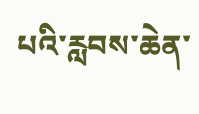པའི་རླབས་ཆེན་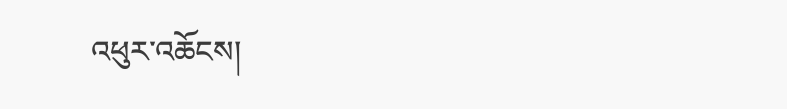འཕུར་འཆོངས།